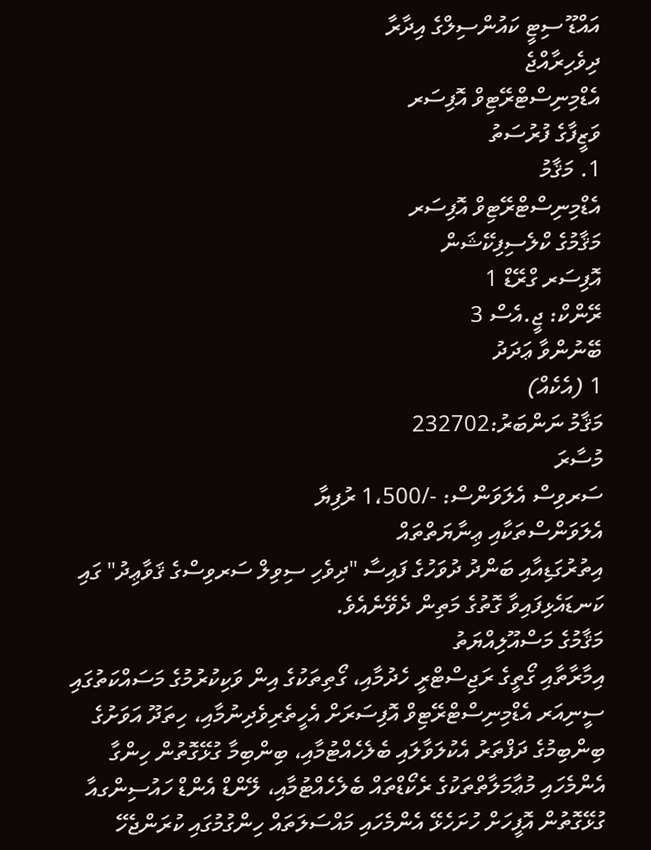އައްޑޫ ސިޓީ ކައުންސިލްގެ އިދާރާ
ދިވެހިރާއްޖެ
އެޑްމިނިސްޓްރޭޓިވް އޮފިސަރ
ވަޒީފާގެ ފުރުސަތު
1. މަޤާމު
އެޑްމިނިސްޓްރޭޓިވް އޮފިސަރ
މަޤާމުގެ ކްލެސިފިކޭޝަން
އޮފިސަރ ގްރޭޑް 1
ރޭންކް: ޖީ.އެސް 3
ބޭނުންވާ ޢަދަދު
1 (އެކެއް)
މަޤާމު ނަންބަރު:232702
މުސާރަ
ސަރވިސް އެލަވަންސް: -/1،500 ރުފިޔާ
އެލަވަންސްތަކާއި ޢިނާޔަތްތައް
އިތުރުގަޑިއާއި ބަންދު ދުވަހުގެ ފައިސާ "ދިވެހި ސިވިލް ސަރވިސްގެ ޤަވާޢިދު" ގައި ކަނޑައެޅިފައިވާ ގޮތުގެ މަތިން ދެވޭނެއެވެ.
މަޤާމުގެ މަސްއޫލިއްޔަތު
އިމާރާތާއި ގޯތީގެ ރަޖިސްޓްރީ ހެދުމާއި، ގޯތިތަކުގެ އިން ވަކިކުރުމުގެ މަސައްކަތުގައި ސީނިއަރ އެޑްމިނިސްޓްރޭޓިވް އޮފިސަރަށް އެހީތެރިވެދިނުމާއި، ހިތަދޫ އަވަށުގެ ބިންބިމުގެ ދަފްތަރު އެކުލަވާލައި ބެލެހެއްޓުމާއި، ބިންބިމާ ގުޅޭގޮތުން ހިންގާ އެންމެހައި މުޢާމަލާތްތަކުގެ ރެކޯޑްތައް ބެލެހެއްޓުމާއި، ލޭންޑް އެންޑް ހައުސިންގއާ ގުޅޭގޮތުން އޮފީހަށް ހުށަހެޅޭ އެންމެހައި މައްސަލަތައް ހިންގުމުގައި ކުރަންޖެހޭ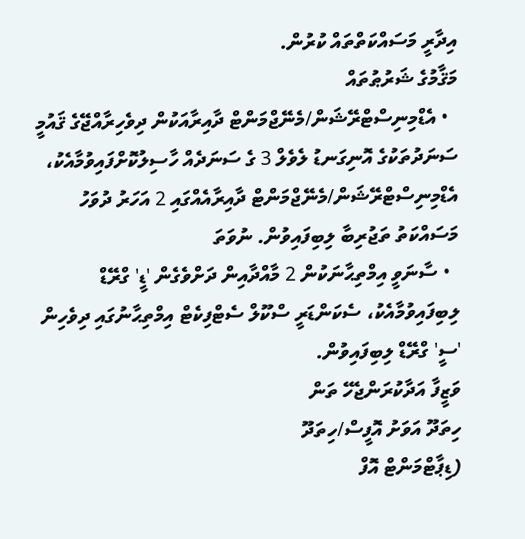އިދާރީ މަސައްކަތްތައް ކުރުން.
މަޤާމުގެ ޝަރުޠުތައް
  • އެޑްމިނިސްޓްރޭޝަން/މެނޭޖްމަންޓް ދާއިރާއަކުން ދިވެހިރާއްޖޭގެ ޤައުމީ ސަނަދުތަކުގެ އޮނިގަނޑު ލެވެލް 3 ގެ ސަނަދެއް ހާސިލުކޮށްފައިވުމާއެކު، އެޑްމިނިސްޓްރޭޝަން/މެނޭޖްމަންޓް ދާއިރާއެއްގައި 2 އަހަރު ދުވަހު މަސައްކަތު ތަޖުރިބާ ލިބިފައިވުން. ނުވަތަ
  • ސާނަވީ އިމްތިޙާނަކުން 2 މާއްދާއިން ދަށްވެގެން 'ޑީ' ގްރޭޑް ލިބިފައިވުމާއެކު، ސެކަންޑަރީ ސްކޫލް ސެޓްފިކެޓް އިމްތިޙާނުގައި ދިވެހިން 'ސީ' ގްރޭޑް ލިބިފައިވުން.
ވަޒީފާ އަދާކުރަންޖެހޭ ތަން
ހިތަދޫ އަވަށު އޮފީސް/ހިތަދޫ
(ޑިޕާޓްމަންޓް އޮފް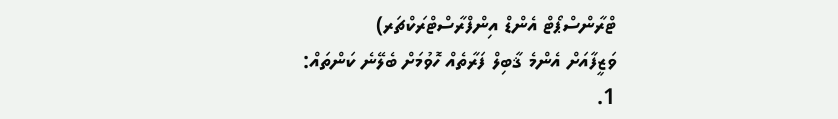ޓްރާންސްޕޯޓް އެންޑް އިންފްރާސްޓްރަކްޗަރ)
ވަޒީފާއަށް އެންމެ ޤާބިލް ފަރާތެއް ހޮވުމަށް ބެލޭނެ ކަންތައް:
1.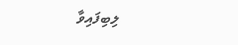ލިބިފައިވާ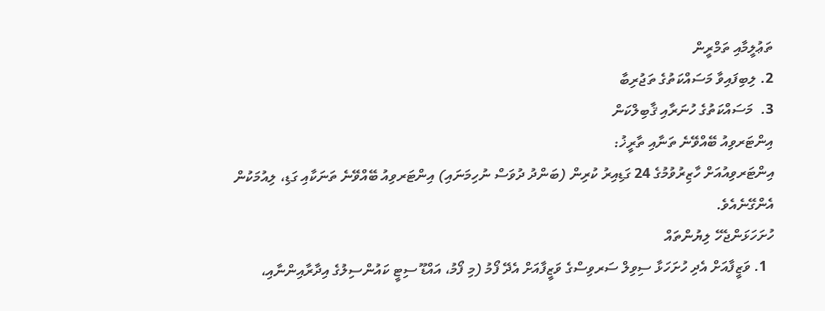ތަޢުލީމާއި ތަމްރީން
2. ލިބިފައިވާ މަސައްކަތުގެ ތަޖުރިބާ
3.  މަސައްކަތުގެ ހުނަރާއި ޤާބިލްކަން
އިންޓަރވިއު ބޭއްވޭނެ ތަނާއި ތާރީޚު:
އިންޓަރވިއުއަށް ހާޒިރުވުމުގެ 24 ގަޑިއިރު ކުރިން (ބަންދު ދުވަސް ނުހިމަނައި) އިންޓަރވިއު ބޭއްވޭނެ ތަނަކާއި ގަޑި، ލިއުމަކުން އެންގޭނެއެވެ.
ހުށަހަޅަންޖެހޭ ލިޔުންތައް
  1. ވަޒީފާއަށް އެދި ހުށަހަޅާ ސިވިލް ސަރވިސްގެ ވަޒީފާއަށް އެދޭ ފޯމު (މި ފޯމު، އައްޑޫ ސިޓީ ކައުންސިލުގެ އިދާރާއިންނާއި،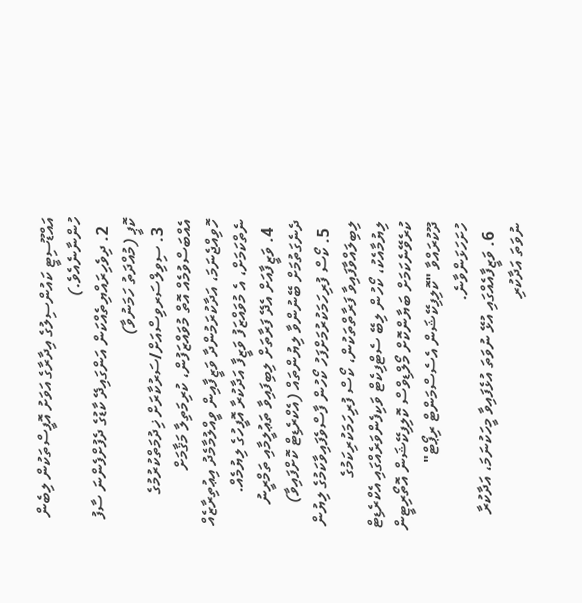އައްޑޫސިޓީ ކައުންސިލުގެ އިދާރާގެ އަވަށު އޮފީސްތަކުން ލިބެން ހުންނާނެއެވެ.)
  2. ދިވެހިރައްޔިތެއްކަން އަންގައިދޭ ކާޑުގެ ދެފުށްފެންނަ ސާފު ކޮޕީ (މުއްދަތު ހަމަނުވާ)
  3. ސިވިލްސަރވިސްއަށް/ސަރުކާރަށް ޚިދުމަތްކުރުމުގެ އެއްބަސްވުމެއް އޮތް މުވައްޒަފުން، ކުރިމަތިލާ މަޤާމަށް ހޮވިއްޖެނަމަ، އަދާކުރަމުންދާ ވަޒީފާއިން ވީއްލުމާމެދު އިޢުތިރާޒެއް ނެތްކަމަށް، އެ މުވައްޒަފު ވަޒީފާ އަދާކުރާ އޮފީހުގެ ލިޔުމެއް.
  4. ވަޒީފާއަށް އެދޭ ފަރާތަށް ލިބިފައިވާ ތަޢުލީމާއި ތަމްރީނު ދެނެގަތުމަށް ބޭނުންވާ ލިޔުންތައް (އެކްރެޑިޓް ކޮށްފައިވާ)
  5. ކޯސް ފުރިހަމަކުރުމަށްފަހު ކޯހުން ފާސްވެފައިވާކަމުގެ ލިޔުން ލިބިލައްވާފައިވާ ފަރާތްތަކުން، ކޯސް ފުރިހަމަކުރިކަމުގެ ލިޔުމާއެކު، ކޯހުން ލިބޭ ސެޓްފިކެޓް ވަކިފެންވަރެއްގައި އެކްރެޑިޓް ކުރެވޭނެކަމަށް ބަޔާންކޮށް މޯލްޑިވްސް ކޮލިފިކޭޝަން އޮތޯރިޓީން ދޫކުރައްވާ "ކޮލިފިކޭޝަން އެސެސްމަންޓް ރިޕޯޓް" ހުށަހަޅަންވާނެ.
  6. ވަޒީފާއެއްގައި އުޅޭ ނުވަތަ އުޅެފައިވާ މީހަކުނަމަ، އަދާކުރާ ނުވަތަ އަދާކުރި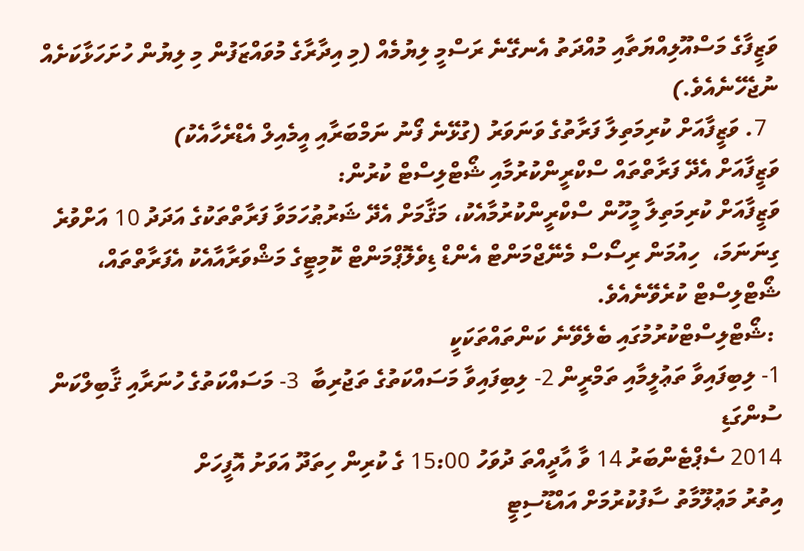ވަޒީފާގެ މަސްއޫލިއްޔަތާއި މުއްދަތު އެނގޭނެ ރަސްމީ ލިޔުމެއް (މި އިދާރާގެ މުވައްޒަފުން މި ލިޔުން ހުށަހަޅާކަށެއް ނުޖެހޭނެއެވެ.)
  7. ވަޒީފާއަށް ކުރިމަތިލާ ފަރާތުގެ ވަނަވަރު (ގުޅޭނެ ފޯނު ނަމްބަރާއި އީމެއިލް އެޑްރެހާއެކު)
ވަޒީފާއަށް އެދޭ ފަރާތްތައް ސްކްރީންކުރުމާއި ޝޯޓްލިސްޓް ކުރުން:
ވަޒީފާއަށް ކުރިމަތިލާ މީހޫން ސްކްރީންކުރުމާއެކު، މަޤާމަށް އެދޭ ޝަރުޠުހަމަވާ ފަރާތްތަކުގެ އަދަދު 10 އަށްވުރެ ގިނަނަމަ،  ހިއުމަން ރިސޯސް މެނޭޖްމަންޓް އެންޑް ޑިވެލޮޕްމަންޓް ކޮމިޓީގެ މަޝްވަރާއާއެކު އެފަރާތްތައް، ޝޯޓްލިސްޓް ކުރެވޭނެއެވެ.
 :ޝޯޓްލިސްޓްކުރުމުގައި ބެލެވޭނެ ކަންތައްތަކަކީ
1- ލިބިފައިވާ ތަޢުލީމާއި ތަމްރީން 2- ލިބިފައިވާ މަސައްކަތުގެ ތަޖުރިބާ  3- މަސައްކަތުގެ ހުނަރާއި ޤާބިލްކަން
ސުންގަޑި
2014 ސެޕްޓެންބަރު 14 ވާ އާދީއްތަ ދުވަހު 15:00 ގެ ކުރިން ހިތަދޫ އަވަށު އޮފީހަށް
އިތުރު މަޢުލޫމާތު ސާފުކުރުމަށް އައްޑޫސިޓީ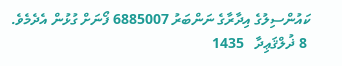ކައުންސިލުގެ އިދާރާގެ ނަންބަރު 6885007 ފޯނަށް ގުޅުން އެދެމެވެ.
 8 ޛުލްޤަޢިދާ   1435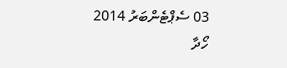03 ސެޕްޓެންބަރު 2014
ހޯދާ